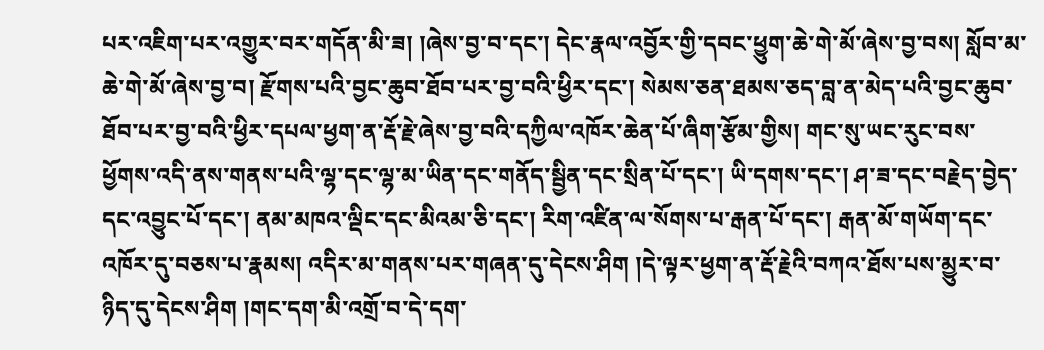པར་འཇིག་པར་འགྱུར་བར་གདོན་མི་ཟ། །ཞེས་བྱ་བ་དང་། དེང་རྣལ་འབྱོར་གྱི་དབང་ཕྱུག་ཆེ་གེ་མོ་ཞེས་བྱ་བས། སློབ་མ་ཆེ་གེ་མོ་ཞེས་བྱ་བ། རྫོགས་པའི་བྱང་ཆུབ་ཐོབ་པར་བྱ་བའི་ཕྱིར་དང་། སེམས་ཅན་ཐམས་ཅད་བླ་ན་མེད་པའི་བྱང་ཆུབ་ཐོབ་པར་བྱ་བའི་ཕྱིར་དཔལ་ཕྱག་ན་རྡོ་རྗེ་ཞེས་བྱ་བའི་དཀྱིལ་འཁོར་ཆེན་པོ་ཞིག་རྩོམ་གྱིས། གང་སུ་ཡང་རུང་བས་ཕྱོགས་འདི་ནས་གནས་པའི་ལྷ་དང་ལྷ་མ་ཡིན་དང་གནོད་སྦྱིན་དང་སྲིན་པོ་དང་། ཡི་དགས་དང་། ཤ་ཟ་དང་བརྗེད་བྱེད་དང་འབྱུང་པོ་དང་། ནམ་མཁའ་ལྡིང་དང་མིའམ་ཅི་དང་། རིག་འཛིན་ལ་སོགས་པ་རྒན་པོ་དང་། རྒན་མོ་གཡོག་དང་འཁོར་དུ་བཅས་པ་རྣམས། འདིར་མ་གནས་པར་གཞན་དུ་དེངས་ཤིག །དེ་ལྟར་ཕྱག་ན་རྡོ་རྗེའི་བཀའ་ཐོས་པས་མྱུར་བ་ཉིད་དུ་དེངས་ཤིག །གང་དག་མི་འགྲོ་བ་དེ་དག་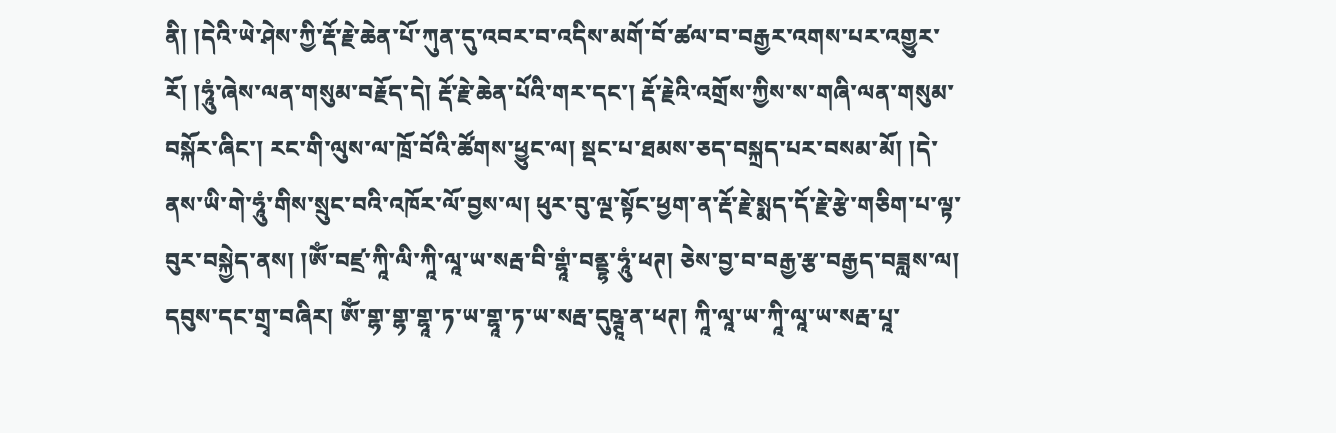ནི། །དེའི་ཡེ་ཤེས་ཀྱི་རྡོ་རྗེ་ཆེན་པོ་ཀུན་དུ་འབར་བ་འདིས་མགོ་བོ་ཚལ་བ་བརྒྱར་འགས་པར་འགྱུར་རོ། །ཧཱུཾ་ཞེས་ལན་གསུམ་བརྗོད་དེ། རྡོ་རྗེ་ཆེན་པོའི་གར་དང་། རྡོ་རྗེའི་འགྲོས་ཀྱིས་ས་གཞི་ལན་གསུམ་བསྐོར་ཞིང་། རང་གི་ལུས་ལ་ཁྲོ་བོའི་ཚོགས་ཕྱུང་ལ། སྡང་པ་ཐམས་ཅད་བསྐྲད་པར་བསམ་མོ། །དེ་ནས་ཡི་གེ་ཧཱུཾ་གིས་སྲུང་བའི་འཁོར་ལོ་བྱས་ལ། ཕུར་བུ་ལྔ་སྟོང་ཕྱག་ན་རྡོ་རྗེ་སྨད་དོ་རྗེ་རྩེ་གཅིག་པ་ལྟ་བུར་བསྐྱེད་ནས། །ཨོཾ་བཛྲ་ཀཱི་ལི་ཀཱི་ལཱ་ཡ་སརྦ་བི་གྷཱཾ་བནྡྷ་ཧཱུཾ་ཕཊ། ཅེས་བྱ་བ་བརྒྱ་རྩ་བརྒྱད་བཟླས་ལ། དབུས་དང་གྲྭ་བཞིར། ཨོཾ་གྷ་གྷ་གྷཱ་ཏ་ཡ་གྷཱ་ཏ་ཡ་སརྦ་དུཥྚཱ་ན་ཕཊ། ཀཱི་ལཱ་ཡ་ཀཱི་ལཱ་ཡ་སརྦ་པཱ་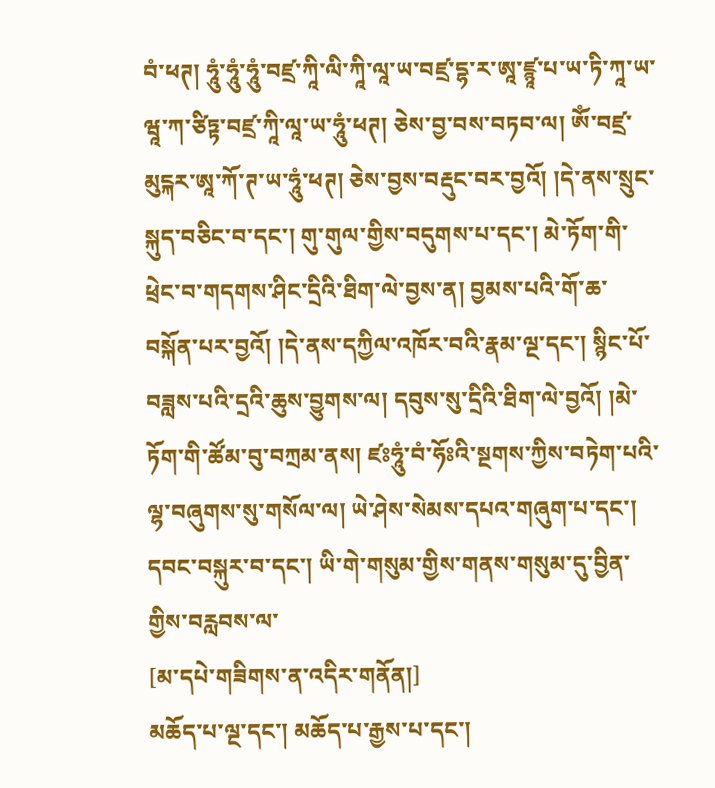བཾ་ཕཊ། ཧཱུཾ་ཧཱུཾ་ཧཱུཾ་བཛྲ་ཀཱི་ལི་ཀཱི་ལཱ་ཡ་བཛྲ་དྷ་ར་ཨཱ་ཛྙཱ་པ་ཡ་ཏི་ཀཱ་ཡ་ཝཱ་ཀ་ཙིཏྟ་བཛྲ་ཀཱི་ལཱ་ཡ་ཧཱུཾ་ཕཊ། ཅེས་བྱ་བས་བཏབ་ལ། ཨོཾ་བཛྲ་མུངྐར་ཨཱ་ཀོ་ཊ་ཡ་ཧཱུཾ་ཕཊ། ཅེས་བྱས་བརྡུང་བར་བྱའོ། །དེ་ནས་སྲུང་སྐུད་བཅིང་བ་དང་། གུ་གུལ་གྱིས་བདུགས་པ་དང་། མེ་ཏོག་གི་ཕྲེང་བ་གདགས་ཤིང་དྲིའི་ཐིག་ལེ་བྱས་ན། བྱམས་པའི་གོ་ཆ་བསྐོན་པར་བྱའོ། །དེ་ནས་དཀྱིལ་འཁོར་བའི་རྣམ་ལྔ་དང་། སྙིང་པོ་བཟླས་པའི་དྲའི་ཆུས་བྱུགས་ལ། དབུས་སུ་དྲིའི་ཐིག་ལེ་བྱའོ། །མེ་ཏོག་གི་ཚོམ་བུ་བཀྲམ་ནས། ཛཿཧཱུཾ་བཾ་ཧོཿའི་སྔགས་ཀྱིས་བཏེག་པའི་ལྷ་བཞུགས་སུ་གསོལ་ལ། ཡེ་ཤེས་སེམས་དཔའ་གཞུག་པ་དང་། དབང་བསྐུར་བ་དང་། ཡི་གེ་གསུམ་གྱིས་གནས་གསུམ་དུ་བྱིན་གྱིས་བརླབས་ལ་
[མ་དཔེ་གཟིགས་ན་འདིར་གནོན།]
མཆོད་པ་ལྔ་དང་། མཆོད་པ་རྒྱས་པ་དང་།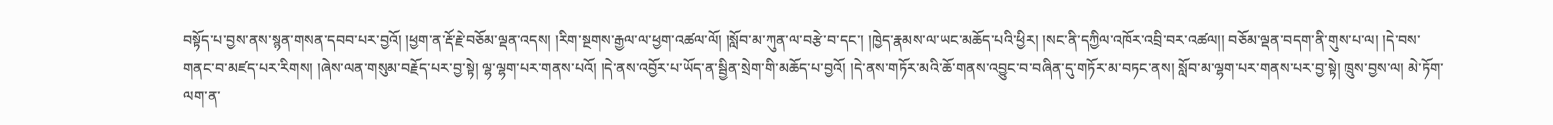བསྟོད་པ་བྱས་ནས་སྙན་གསན་དབབ་པར་བྱའོ། །ཕྱག་ན་རྡོ་རྗེ་བཅོམ་ལྡན་འདས། །རིག་སྔགས་རྒྱལ་ལ་ཕྱག་འཚལ་ལོ། །སློབ་མ་ཀུན་ལ་བརྩེ་བ་དང་། །ཁྱེད་རྣམས་ལ་ཡང་མཆོད་པའི་ཕྱིར། །སང་ནི་དཀྱིལ་འཁོར་འབྲི་བར་འཚལ།། བཅོམ་ལྡན་བདག་ནི་གུས་པ་ལ། །དེ་བས་གནང་བ་མཛད་པར་རིགས། །ཞེས་ལན་གསུམ་བརྗོད་པར་བྱ་སྟེ། ལྷ་ལྷག་པར་གནས་པའོ། །དེ་ནས་འབྱོར་པ་ཡོད་ན་སྦྱིན་སྲེག་གི་མཆོད་པ་བྱའོ། །དེ་ནས་གཏོར་མའི་ཆོ་གནས་འབྱུང་བ་བཞིན་དུ་གཏོར་མ་བཏང་ནས། སློབ་མ་ལྷག་པར་གནས་པར་བྱ་སྟེ། ཁྲུས་བྱས་ལ། མེ་ཏོག་ལག་ན་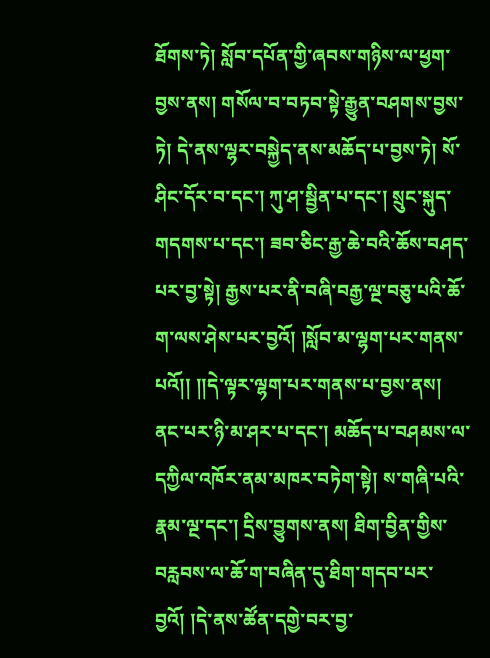ཐོགས་ཏེ། སློབ་དཔོན་གྱི་ཞབས་གཉིས་ལ་ཕྱག་བྱས་ནས། གསོལ་བ་བཏབ་སྟེ་རྒྱུན་བཤགས་བྱས་ཏེ། དེ་ནས་ལྷར་བསྐྱེད་ནས་མཆོད་པ་བྱས་ཏེ། སོ་ཤིང་དོར་བ་དང་། ཀུ་ཤ་སྦྱིན་པ་དང་། སྲུང་སྐུད་གདགས་པ་དང་། ཟབ་ཅིང་རྒྱ་ཆེ་བའི་ཆོས་བཤད་པར་བྱ་སྟེ། རྒྱས་པར་ནི་བཞི་བརྒྱ་ལྔ་བཅུ་པའི་ཆོ་ག་ལས་ཤེས་པར་བྱའོ། །སློབ་མ་ལྷག་པར་གནས་པའོ།། །།དེ་ལྟར་ལྷག་པར་གནས་པ་བྱས་ནས། ནང་པར་ཉི་མ་ཤར་པ་དང་། མཆོད་པ་བཤམས་ལ་དཀྱིལ་འཁོར་ནམ་མཁར་བཏེག་སྟེ། ས་གཞི་པའི་རྣམ་ལྔ་དང་། དྲིས་བྱུགས་ནས། ཐིག་བྱིན་གྱིས་བརླབས་ལ་ཆོ་ག་བཞིན་དུ་ཐིག་གདབ་པར་བྱའོ། །དེ་ནས་ཚོན་དགྱེ་བར་བྱ་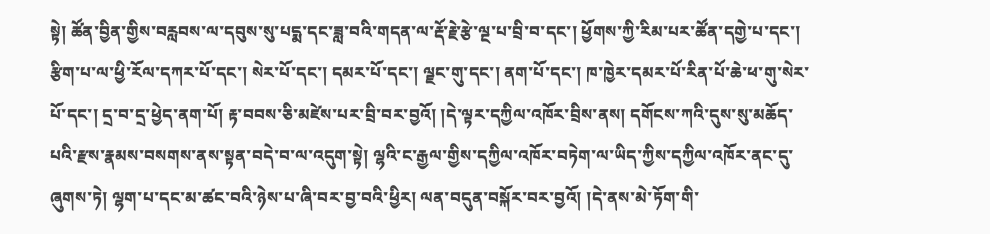སྟེ། ཚོན་བྱིན་གྱིས་བརླབས་ལ་དབུས་སུ་པདྨ་དང་ཟླ་བའི་གདན་ལ་རྡོ་རྗེ་རྩེ་ལྔ་པ་བྲི་བ་དང་། ཕྱོགས་ཀྱི་རིམ་པར་ཚོན་དགྱེ་པ་དང་། རྩིག་པ་ལ་ཕྱི་རོལ་དཀར་པོ་དང་། སེར་པོ་དང་། དམར་པོ་དང་། ལྗང་གུ་དང་། ནག་པོ་དང་། ཁ་ཁྱེར་དམར་པོ་རིན་པོ་ཆེ་ཕ་གུ་སེར་པོ་དང་། དྲ་བ་དྲ་ཕྱེད་ནག་པོ། རྟ་བབས་ཅི་མཛེས་པར་བྲི་བར་བྱའོ། །དེ་ལྟར་དཀྱིལ་འཁོར་བྲིས་ནས། དགོངས་ཀའི་དུས་སུ་མཆོད་པའི་རྫས་རྣམས་བསགས་ནས་སྟན་བདེ་བ་ལ་འདུག་སྟེ། ལྷའི་ང་རྒྱལ་གྱིས་དཀྱིལ་འཁོར་བཏེག་ལ་ཡིད་ཀྱིས་དཀྱིལ་འཁོར་ནང་དུ་ཞུགས་ཏེ། ལྷག་པ་དང་མ་ཚང་བའི་ཉེས་པ་ཞི་བར་བྱ་བའི་ཕྱིར། ལན་བདུན་བསྐོར་བར་བྱའོ། །དེ་ནས་མེ་ཏོག་གི་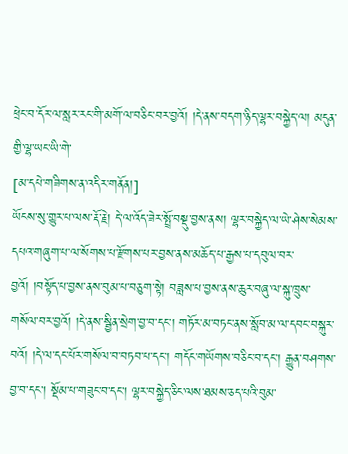ཕྲེང་བ་དོར་ལ་སླར་རང་གི་མགོ་ལ་བཅིང་བར་བྱའོ། །དེ་ནས་བདག་ཉིད་ལྷར་བསྐྱེད་ལ། མདུན་གྱི་ལྷ་ཡང་ཡི་གེ་
[མ་དཔེ་གཟིགས་ན་འདིར་གནོན།]
ཡོངས་སུ་གྱུར་པ་ལས་རྡོ་རྗེ། དེ་ལ་འོད་ཟེར་སྤྲོ་བསྡུ་བྱས་ནས། ལྷར་བསྐྱེད་ལ་ཡེ་ཤེས་སེམས་དཔའ་གཞུག་པ་ལ་སོགས་པ་རྫོགས་པར་བྱས་ནས་མཆོད་པ་རྒྱས་པ་དབུལ་བར་བྱའོ། །བསྟོད་པ་བྱས་ནས་བུམ་པ་བཅུག་སྟེ། བཟླས་པ་བྱས་ནས་ཆུར་བཞུ་ལ་སྐུ་ཁྲུས་གསོལ་བར་བྱའོ། །དེ་ནས་སྦྱིན་སྲེག་བྱ་བ་དང་། གཏོར་མ་བཏང་ནས་སློབ་མ་ལ་དབང་བསྐུར་བའོ། །དེ་ལ་དང་པོར་གསོལ་བ་བཏབ་པ་དང་། གདོང་གཡོགས་བཅིང་བ་དང་། རྒྱུན་བཤགས་བྱ་བ་དང་། སྡོམ་པ་གཟུང་བ་དང་། ལྷར་བསྐྱེད་ཅིང་ལས་ཐམས་ཅད་པའི་བུམ་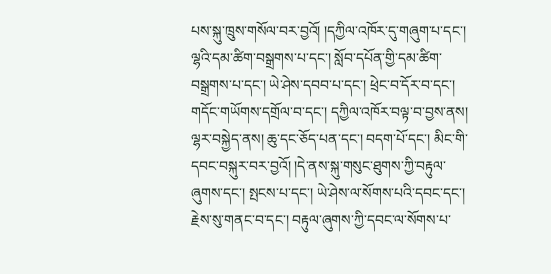པས་སྐུ་ཁྲུས་གསོལ་བར་བྱའོ། །དཀྱིལ་འཁོར་དུ་གཞུག་པ་དང་། ལྷའི་དམ་ཚིག་བསྒྲགས་པ་དང་། སློབ་དཔོན་གྱི་དམ་ཚིག་བསྒྲགས་པ་དང་། ཡེ་ཤེས་དབབ་པ་དང་། ཕྲེང་བ་དོར་བ་དང་། གདོང་གཡོགས་དགྲོལ་བ་དང་། དཀྱིལ་འཁོར་བལྟ་བ་བྱས་ནས། ལྷར་བསྐྱེད་ནས། ཆུ་དང་ཅོད་པན་དང་། བདག་པོ་དང་། མིང་གི་དབང་བསྐུར་བར་བྱའོ། །དེ་ནས་སྐུ་གསུང་ཐུགས་ཀྱི་བརྟུལ་ཞུགས་དང་། སྤངས་པ་དང་། ཡེ་ཤེས་ལ་སོགས་པའི་དབང་དང་། རྗེས་སུ་གནང་བ་དང་། བརྟུལ་ཞུགས་ཀྱི་དབང་ལ་སོགས་པ་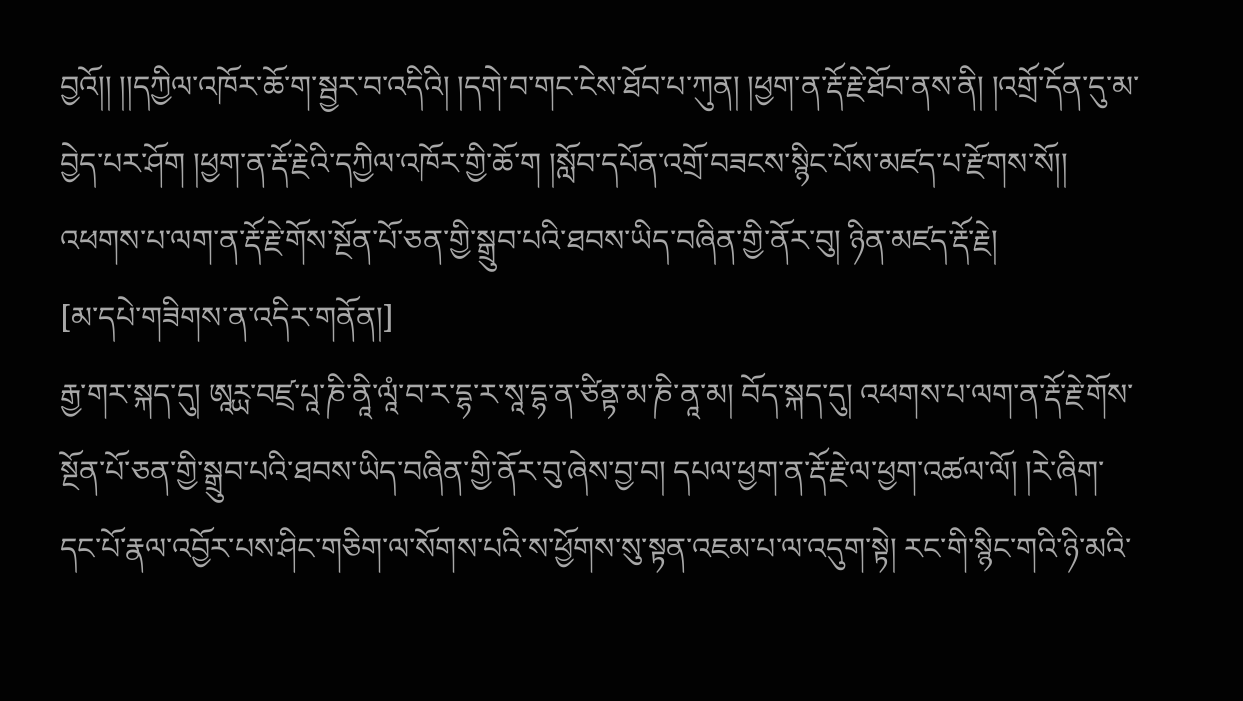བྱའོ།། །།དཀྱིལ་འཁོར་ཆོ་ག་སྦྱར་བ་འདིའི། །དགེ་བ་གང་ངེས་ཐོབ་པ་ཀུན། །ཕྱག་ན་རྡོ་རྗེ་ཐོབ་ནས་ནི། །འགྲོ་དོན་དུ་མ་བྱེད་པར་ཤོག །ཕྱག་ན་རྡོ་རྗེའི་དཀྱིལ་འཁོར་གྱི་ཆོ་ག །སློབ་དཔོན་འགྲོ་བཟངས་སྙིང་པོས་མཛད་པ་རྫོགས་སོ།།
འཕགས་པ་ལག་ན་རྡོ་རྗེ་གོས་སྔོན་པོ་ཅན་གྱི་སྒྲུབ་པའི་ཐབས་ཡིད་བཞིན་གྱི་ནོར་བུ། ཉིན་མཛད་རྡོ་རྗེ།
[མ་དཔེ་གཟིགས་ན་འདིར་གནོན།]
རྒྱ་གར་སྐད་དུ། ཨཱཪྻ་བཛྲ་པཱ་ཎི་ནཱི་ལཱཾ་བ་ར་དྷ་ར་སཱ་དྷ་ན་ཙིནྟ་མ་ཎི་ནཱ་མ། བོད་སྐད་དུ། འཕགས་པ་ལག་ན་རྡོ་རྗེ་གོས་སྔོན་པོ་ཅན་གྱི་སྒྲུབ་པའི་ཐབས་ཡིད་བཞིན་གྱི་ནོར་བུ་ཞེས་བྱ་བ། དཔལ་ཕྱག་ན་རྡོ་རྗེ་ལ་ཕྱག་འཚལ་ལོ། །རེ་ཞིག་དང་པོ་རྣལ་འབྱོར་པས་ཤིང་གཅིག་ལ་སོགས་པའི་ས་ཕྱོགས་སུ་སྟན་འཇམ་པ་ལ་འདུག་སྟེ། རང་གི་སྙིང་གའི་ཉི་མའི་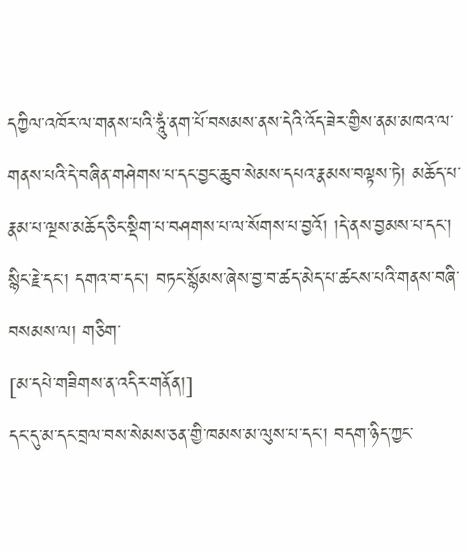དཀྱིལ་འཁོར་ལ་གནས་པའི་ཧཱུཾ་ནག་པོ་བསམས་ནས་དེའི་འོད་ཟེར་གྱིས་ནམ་མཁའ་ལ་གནས་པའི་དེ་བཞིན་གཤེགས་པ་དང་བྱང་ཆུབ་སེམས་དཔའ་རྣམས་བལྟས་ཏེ། མཆོད་པ་རྣམ་པ་ལྔས་མཆོད་ཅིང་སྡིག་པ་བཤགས་པ་ལ་སོགས་པ་བྱའོ། །དེ་ནས་བྱམས་པ་དང་། སྙིང་རྗེ་དང་། དགའ་བ་དང་། བཏང་སྙོམས་ཞེས་བྱ་བ་ཚད་མེད་པ་ཚངས་པའི་གནས་བཞི་བསམས་ལ། གཅིག་
[མ་དཔེ་གཟིགས་ན་འདིར་གནོན།]
དང་དུ་མ་དང་བྲལ་བས་སེམས་ཅན་གྱི་ཁམས་མ་ལུས་པ་དང་། བདག་ཉིད་ཀྱང་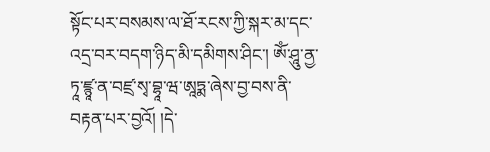སྟོང་པར་བསམས་ལ་ཐོ་རངས་ཀྱི་སྐར་མ་དང་འདྲ་བར་བདག་ཉིད་མི་དམིགས་ཤིང་། ཨོཾ་ཤཱུ་ནྱ་ཏཱ་ཛྙཱ་ན་བཛྲ་སྭ་བྷཱ་ཝ་ཨཱཏྨ་ཞེས་བྱ་བས་ནི་བརྟན་པར་བྱའོ། །དེ་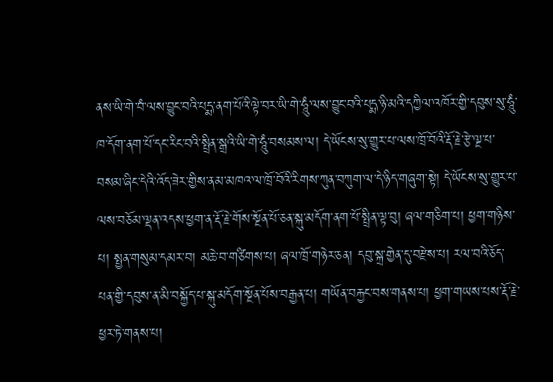ནས་ཡི་གེ་བཾ་ལས་བྱུང་བའི་པདྨ་ནག་པོའི་ལྟེ་བར་ཡི་གེ་ཧཱུཾ་ལས་བྱུང་བའི་པདྨ་ཉི་མའི་དཀྱིལ་འཁོར་གྱི་དབུས་སུ་ཧཱུཾ་ཁ་དོག་ནག་པོ་དང་རིང་བའི་སྤྲིན་སྒྲའི་ཡི་གེ་ཧཱུཾ་བསམས་ལ། དེ་ཡོངས་སུ་གྱུར་པ་ལས་ཁྲོ་བོའི་རྡོ་རྗེ་རྩེ་ལྔ་པ་བསམ་ཞིང་དེའི་འོད་ཟེར་གྱིས་ནམ་མཁའ་ལ་ཁྲོ་བོའི་རིགས་ཀུན་བཀུག་ལ་དེ་ཉིད་གཞུག་སྟེ། དེ་ཡོངས་སུ་གྱུར་པ་ལས་བཅོམ་ལྡན་འདས་ཕྱག་ན་རྡོ་རྗེ་གོས་སྔོན་པོ་ཅན་སྐུ་མདོག་ནག་པོ་སྤྲིན་ལྟ་བུ། ཞལ་གཅིག་པ། ཕྱག་གཉིས་པ། སྤྱན་གསུམ་དམར་བ། མཆེ་བ་གཙིགས་པ། ཞལ་ཁྲོ་གཉེར་ཅན། དབུ་སྐྲ་གྱེན་དུ་བརྫེས་པ། རལ་བའི་ཅོད་པན་གྱི་དབུས་ན་མི་བསྐྱོད་པ་སྐུ་མདོག་སྔོན་པོས་བརྒྱན་པ། གཡོན་བརྐྱང་བས་གནས་པ། ཕྱག་གཡས་པས་རྡོ་རྗེ་ཕྱར་ཏེ་གནས་པ།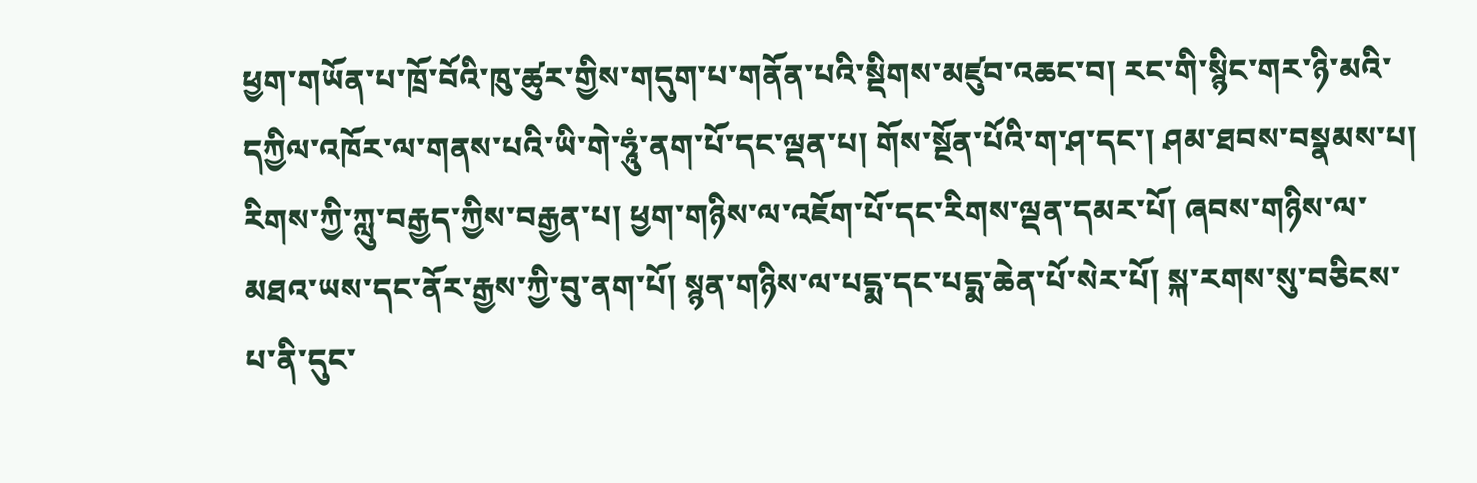ཕྱག་གཡོན་པ་ཁྲོ་བོའི་ཁུ་ཚུར་གྱིས་གདུག་པ་གནོན་པའི་སྡིགས་མཛུབ་འཆང་བ། རང་གི་སྙིང་གར་ཉི་མའི་དཀྱིལ་འཁོར་ལ་གནས་པའི་ཡི་གེ་ཧཱུཾ་ནག་པོ་དང་ལྡན་པ། གོས་སྔོན་པོའི་ག་ཤ་དང་། ཤམ་ཐབས་བསྣམས་པ། རིགས་ཀྱི་ཀླུ་བརྒྱད་ཀྱིས་བརྒྱན་པ། ཕྱག་གཉིས་ལ་འཇོག་པོ་དང་རིགས་ལྡན་དམར་པོ། ཞབས་གཉིས་ལ་མཐའ་ཡས་དང་ནོར་རྒྱས་ཀྱི་བུ་ནག་པོ། སྙན་གཉིས་ལ་པདྨ་དང་པདྨ་ཆེན་པོ་སེར་པོ། སྐ་རགས་སུ་བཅིངས་པ་ནི་དུང་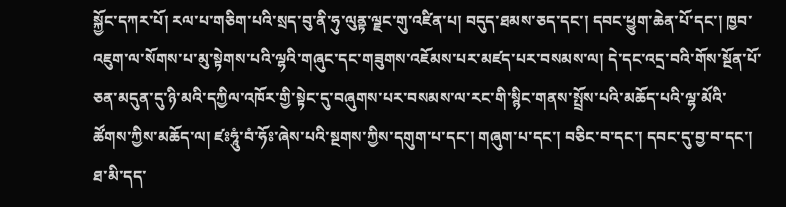སྐྱོང་དཀར་པོ། རལ་པ་གཅིག་པའི་སྲད་བུ་ནི་ཧུ་ལུནྟ་ལྗང་གུ་འཛིན་པ། བདུད་ཐམས་ཅད་དང་། དབང་ཕྱུག་ཆེན་པོ་དང་། ཁྱབ་འཇུག་ལ་སོགས་པ་མུ་སྟེགས་པའི་ལྷའི་གཞུང་དང་གཟུགས་འཇོམས་པར་མཛད་པར་བསམས་ལ། དེ་དང་འདྲ་བའི་གོས་སྔོན་པོ་ཅན་མདུན་དུ་ཉི་མའི་དཀྱིལ་འཁོར་གྱི་སྟེང་དུ་བཞུགས་པར་བསམས་ལ་རང་གི་སྙིང་གནས་སྤྲོས་པའི་མཆོད་པའི་ལྷ་མོའི་ཚོགས་ཀྱིས་མཆོད་ལ། ཛཿཧཱུཾ་བཾ་ཧོཿ་ཞེས་པའི་སྔགས་ཀྱིས་དགུག་པ་དང་། གཞུག་པ་དང་། བཅིང་བ་དང་། དབང་དུ་བྱ་བ་དང་། ཐ་མི་དད་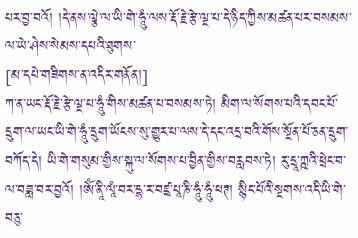པར་བྱ་བའོ། །དེ་ནས་ལྕེ་ལ་ཡི་གེ་ཧཱུཾ་ལས་རྡོ་རྗེ་རྩེ་ལྔ་པ་དེ་ཉིད་ཀྱིས་མཚན་པར་བསམས་ལ་ཡེ་ཤེས་སེམས་དཔའི་ཐུགས་
[མ་དཔེ་གཟིགས་ན་འདིར་གནོན།]
ཀ་ན་ཡང་རྡོ་རྗེ་རྩེ་ལྔ་པ་ཧཱུཾ་གིས་མཚན་པ་བསམས་ཏེ། མིག་ལ་སོགས་པའི་དབང་པོ་དྲུག་ལ་ཡང་ཡི་གེ་ཧཱུཾ་དྲུག་ཡོངས་སུ་གྱུར་པ་ལས་དེ་དང་འདྲ་བའི་གོས་སྔོན་པོ་ཅན་དྲུག་བཀོད་དེ། ཡི་གེ་གསུམ་གྱིས་སྐུ་ལ་སོགས་པ་བྱིན་གྱིས་བརླབས་ཏེ། རུ་དྲཱ་ཀྵའི་ཕྲེང་བ་ལ་བཟླ་བར་བྱའོ། །ཨོཾ་ནཱི་ལཱཾ་བར་དྷ་ར་བཛྲ་པཱ་ཎི་ཧཱུཾ་ཧཱུཾ་ཕཊ། སྙིང་པོའི་སྔགས་འདི་ཡི་གེ་བཅུ་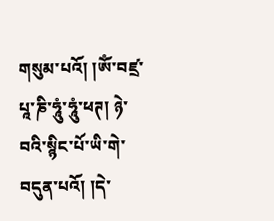གསུམ་པའོ། །ཨོཾ་བཛྲ་པཱ་ཎི་ཧཱུཾ་ཧཱུཾ་ཕཊ། ཉེ་བའི་སྙིང་པོ་ཡི་གེ་བདུན་པའོ། །དེ་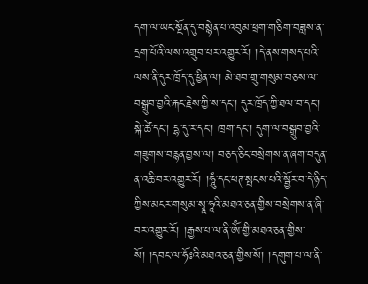དག་ལ་ཡང་སྔོན་དུ་བསྙེན་པ་འབུམ་ཕྲག་གཅིག་བཟླས་ན་དྲག་པོའི་ལས་འགྲུབ་པར་འགྱུར་རོ། །དེ་ནས་གསད་པའི་ལས་ནི་དུར་ཁྲོད་དུ་ཕྱིན་ལ། མེ་ཐབ་གྲུ་གསུམ་བཅས་ལ་བསྒྲུབ་བྱའི་རྐང་རྗེས་ཀྱི་ས་དང་། དུར་ཁྲོད་ཀྱི་ཐལ་བ་དང་། སྐེ་ཚེ་དང་། དྷ་དུ་ར་དང་། ཁྲག་དང་། དུག་ལ་བསྒྲུབ་བྱའི་གཟུགས་བརྙན་བྱས་ལ། བཅད་ཅིང་བསྲེགས་ན་ཞག་བདུན་ན་འཆི་བར་འགྱུར་རོ། །ཧཱུཾ་དང་ཕཊ་སྤངས་པའི་སྦྱོར་བ་དེ་ཉིད་ཀྱིས་མངར་གསུམ་སྭཱ་ཧཱའི་མཐའ་ཅན་གྱིས་བསྲེགས་ན་ཞི་བར་འགྱུར་རོ། །རྒྱས་པ་ལ་ནི་ཨོཾ་གྱི་མཐའ་ཅན་གྱིས་སོ། །དབང་ལ་ཧོཿའི་མཐའ་ཅན་གྱིས་སོ། །དགུག་པ་ལ་ནི་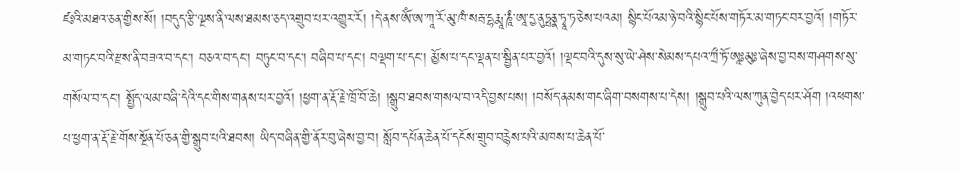ཛཿའི་མཐའ་ཅན་གྱིས་སོ། །བདུད་རྩི་ལྔས་ནི་ལས་ཐམས་ཅད་འགྲུབ་པར་འགྱུར་རོ། །དེ་ནས་ཨོཾ་ཨ་ཀཱ་རོ་མུ་ཁཾ་སརྦ་དྷརྨཱ་ཎཱཾ་ཨཱ་དྱ་ནུཏྤནྣ་ཏྭཱ་ཏ་ཅེས་པའམ། སྙིང་པོའམ་ཉེ་བའི་སྙིང་པོས་གཏོར་མ་གཏང་བར་བྱའོ། །གཏོར་མ་གཏང་བའི་རྫས་ནི་བཟའ་བ་དང་། བཅའ་བ་དང་། བཏུང་བ་དང་། བཞིབ་པ་དང་། བལྡག་པ་དང་། མྱོས་པ་དང་ལྡན་པ་སྦྱིན་པར་བྱའོ། །ལྡང་བའི་དུས་སུ་ཡེ་ཤེས་སེམས་དཔའ་ཀྲྀ་ཏོ་ཨཱཿམུཿ་ཞེས་བྱ་བས་གཤགས་སུ་གསོལ་བ་དང་། སྤྱོད་ལམ་བཞི་དེའི་དང་གིས་གནས་པར་བྱའོ། །ཕྱག་ན་རྡོ་རྗེ་ཁྲོ་བོ་ཆེ། །སྒྲུབ་ཐབས་གསལ་བ་འདི་བྱས་པས། །བསོད་ནམས་གང་ཞིག་བསགས་པ་དེས། །སྒྲུབ་པའི་ལས་ཀུན་བྱེད་པར་ཤོག །འཕགས་པ་ཕྱག་ན་རྡོ་རྗེ་གོས་སྔོན་པོ་ཅན་གྱི་སྒྲུབ་པའི་ཐབས། ཡིད་བཞིན་གྱི་ནོར་བུ་ཞེས་བྱ་བ། སློབ་དཔོན་ཆེན་པོ་དངོས་གྲུབ་བརྙེས་པའི་མཁས་པ་ཆེན་པོ་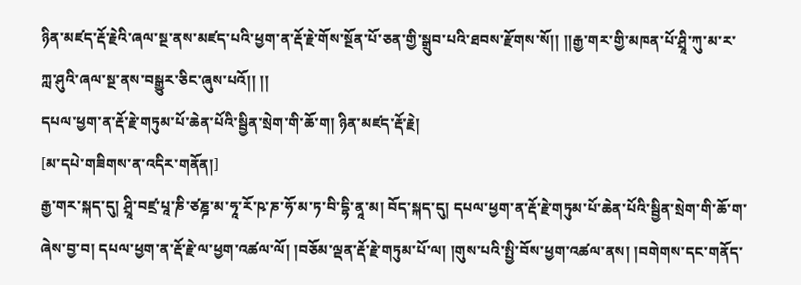ཉིན་མཛད་རྡོ་རྗེའི་ཞལ་སྔ་ནས་མཛད་པའི་ཕྱག་ན་རྡོ་རྗེ་གོས་སྔོན་པོ་ཅན་གྱི་སྒྲུབ་པའི་ཐབས་རྫོགས་སོ།། །།རྒྱ་གར་གྱི་མཁན་པོ་ཤྲཱི་ཀུ་མ་ར་ཀླ་ཤུའི་ཞལ་སྔ་ནས་བསྒྱུར་ཅིང་ཞུས་པའོ།། །།
དཔལ་ཕྱག་ན་རྡོ་རྗེ་གཏུམ་པོ་ཆེན་པོའི་སྦྱིན་སྲེག་གི་ཆོ་ག། ཉིན་མཛད་རྡོ་རྗེ།
[མ་དཔེ་གཟིགས་ན་འདིར་གནོན།]
རྒྱ་གར་སྐད་དུ། ཤྲཱི་བཛྲ་པཱ་ཎི་ཙཎྜ་མ་ཧཱ་རོ་ཥ་ཎ་ཧོ་མ་ཏ་བི་དྷི་ནཱ་མ། བོད་སྐད་དུ། དཔལ་ཕྱག་ན་རྡོ་རྗེ་གཏུམ་པོ་ཆེན་པོའི་སྦྱིན་སྲེག་གི་ཆོ་ག་ཞེས་བྱ་བ། དཔལ་ཕྱག་ན་རྡོ་རྗེ་ལ་ཕྱག་འཚལ་ལོ། །བཅོམ་ལྡན་རྡོ་རྗེ་གཏུམ་པོ་ལ། །གུས་པའི་སྤྱི་བོས་ཕྱག་འཚལ་ནས། །བགེགས་དང་གནོད་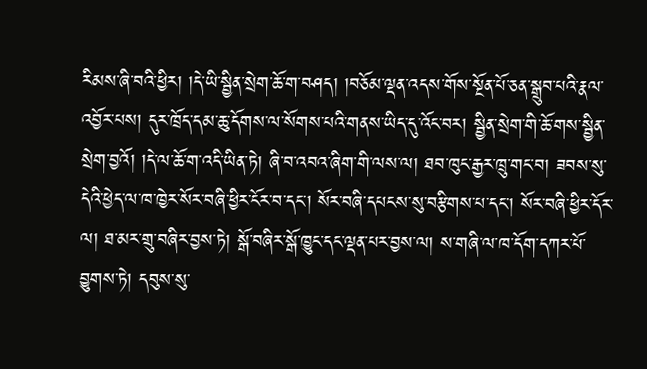རིམས་ཞི་བའི་ཕྱིར། །དེ་ཡི་སྦྱིན་སྲེག་ཆོ་ག་བཤད། །བཅོམ་ལྡན་འདས་གོས་སྔོན་པོ་ཅན་སྒྲུབ་པའི་རྣལ་འབྱོར་པས། དུར་ཁྲོད་དམ་ཆུ་དོགས་ལ་སོགས་པའི་གནས་ཡིད་དུ་འོང་བར། སྦྱིན་སྲེག་གི་ཆོ་གས་སྦྱིན་སྲེག་བྱའོ། །དེ་ལ་ཆོ་ག་འདི་ཡིན་ཏེ། ཞི་བ་འབའ་ཞིག་གི་ལས་ལ། ཐབ་ཁུང་རྒྱར་ཁྲུ་གང་བ། ཟབས་སུ་དེའི་ཕྱེད་ལ་ཁ་ཁྱེར་སོར་བཞི་ཕྱིར་ངོར་བ་དང་། སོར་བཞི་དཔངས་སུ་བརྩིགས་པ་དང་། སོར་བཞི་ཕྱིར་དོར་ལ། ཐ་མར་གྲུ་བཞིར་བྱས་ཏེ། སྒོ་བཞིར་སྒོ་ཁྱུང་དང་ལྡན་པར་བྱས་ལ། ས་གཞི་ལ་ཁ་དོག་དཀར་པོ་བྱུགས་ཏེ། དབུས་སུ་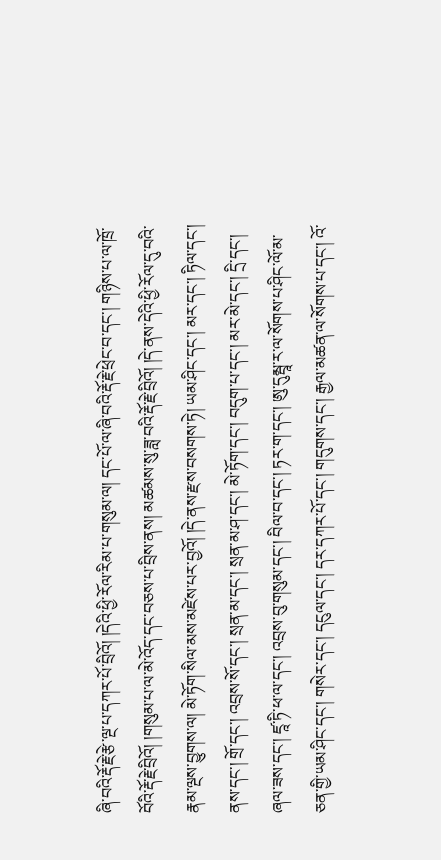ཞི་བའི་རྡོ་རྗེ་རྩེ་ལྔ་པ་དཀར་པོ་བྲིའོ། །དེའི་ཕྱི་རོལ་རིམ་པ་གསུམ་ལ། དང་པོ་ལ་ཞི་བའི་རྡོ་རྗེ་ཕྲེང་བ་དང་། གཉིས་པ་ལ་ཁྲོ་བོའི་རྡོ་རྗེ་བྲིའོ། །གསུམ་པ་ལ་མེ་འོད་དང་བཅས་པ་བྲིས་ནས། མཚམས་སུ་ཟླ་བའི་རྡོ་རྗེ་བྲིའོ། །དེ་ནས་དེའི་ཕྱི་རོལ་དུ་བའི་རྣམ་ལྔས་བྱུགས་ལ། མེ་ཏོག་སིལ་མས་མཛེས་པར་བྱའོ། །དེ་ནས་རྫས་བསགས་ཏེ། ཡམ་ཤིང་དང་། མར་དང་། ཏིལ་དང་། ནས་དང་། གྲོ་དང་། འབྲས་སོ་དང་། སྲན་མ་དང་། སྲན་མ་ཤ་དང་། མེ་ཏོག་དང་། བདུག་པ་དང་། མར་མེ་དང་། དྲི་དང་། ཞལ་ཟས་དང་། ཛཱ་ཏི་ཕ་ལ་དང་། འབྲས་བུ་གསུམ་དང་། བིལ་བ་དང་། ཏར་ག་དང་། ཨུ་དུམྦཱ་ར་ལ་སོགས་པ་ཤིང་ལོ་མ་ཅན་གྱི་ཡམ་ཤིང་དང་། གསེར་དང་། དངུལ་དང་། དར་དཀར་པོ་དང་། གདུགས་དང་། རྒྱལ་མཚན་ལ་སོགས་པ་དང་། འོ་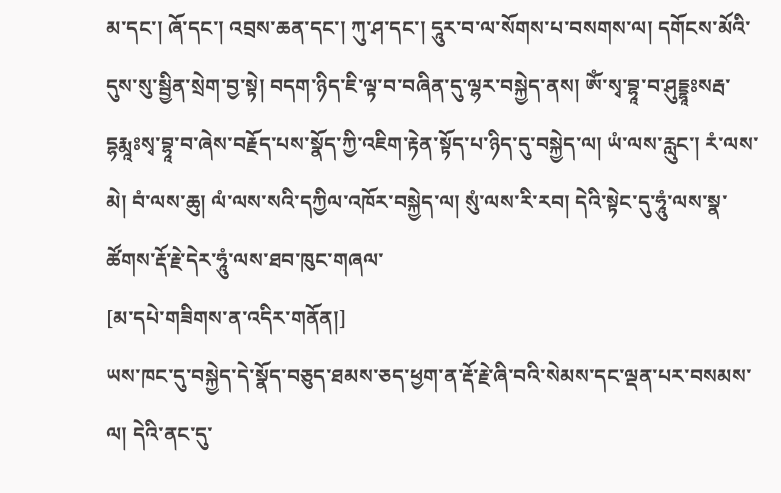མ་དང་། ཞོ་དང་། འབྲས་ཆན་དང་། ཀུ་ཤ་དང་། དཱུར་བ་ལ་སོགས་པ་བསགས་ལ། དགོངས་མོའི་དུས་སུ་སྦྱིན་སྲེག་བྱ་སྟེ། བདག་ཉིད་ཇི་ལྟ་བ་བཞིན་དུ་ལྷར་བསྐྱེད་ནས། ཨོཾ་སྭ་བྷཱ་བ་ཤུདྡྷཱཿསརྦ་དྷརྨཱཿསྭ་བྷཱ་བ་ཞེས་བརྗོད་པས་སྣོད་ཀྱི་འཇིག་རྟེན་སྟོད་པ་ཉིད་དུ་བསྐྱེད་ལ། ཡཾ་ལས་རླུང་། རཾ་ལས་མེ། བཾ་ལས་ཆུ། ལཾ་ལས་སའི་དཀྱིལ་འཁོར་བསྐྱེད་ལ། སུཾ་ལས་རི་རབ། དེའི་སྟེང་དུ་ཧཱུཾ་ལས་སྣ་ཚོགས་རྡོ་རྗེ་དེར་ཧཱུཾ་ལས་ཐབ་ཁུང་གཞལ་
[མ་དཔེ་གཟིགས་ན་འདིར་གནོན།]
ཡས་ཁང་དུ་བསྐྱེད་དེ་སྣོད་བཅུད་ཐམས་ཅད་ཕྱག་ན་རྡོ་རྗེ་ཞི་བའི་སེམས་དང་ལྡན་པར་བསམས་ལ། དེའི་ནང་དུ་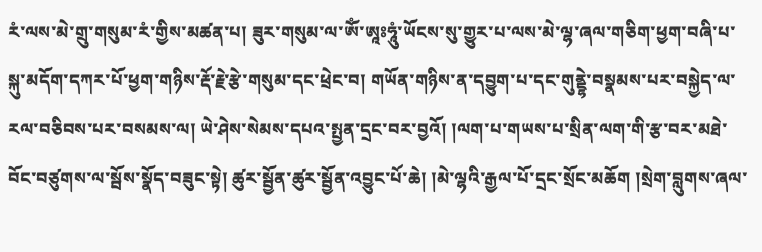རཾ་ལས་མེ་གྲུ་གསུམ་རཾ་གྱིས་མཚན་པ། ཟུར་གསུམ་ལ་ཨོཾ་ཨཱཿཧཱུཾ་ཡོངས་སུ་གྱུར་པ་ལས་མེ་ལྷ་ཞལ་གཅིག་ཕྱག་བཞི་པ་སྐུ་མདོག་དཀར་པོ་ཕྱག་གཉིས་རྡོ་རྗེ་རྩེ་གསུམ་དང་ཕྲེང་བ། གཡོན་གཉིས་ན་དབྱུག་པ་དང་གུནྡྷེ་བསྣམས་པར་བསྐྱེད་ལ་རལ་བཅིབས་པར་བསམས་ལ། ཡེ་ཤེས་སེམས་དཔའ་སྤྱན་དྲང་བར་བྱའོ། །ལག་པ་གཡས་པ་སྲིན་ལག་གི་རྩ་བར་མཐེ་བོང་བཙུགས་ལ་སྦོས་སྣོད་བཟུང་སྟེ། ཚུར་སྦྱོན་ཚུར་སྦྱོན་འབྱུང་པོ་ཆེ། །མེ་ལྷའི་རྒྱལ་པོ་དྲང་སྲོང་མཆོག །སྲེག་བླུགས་ཞལ་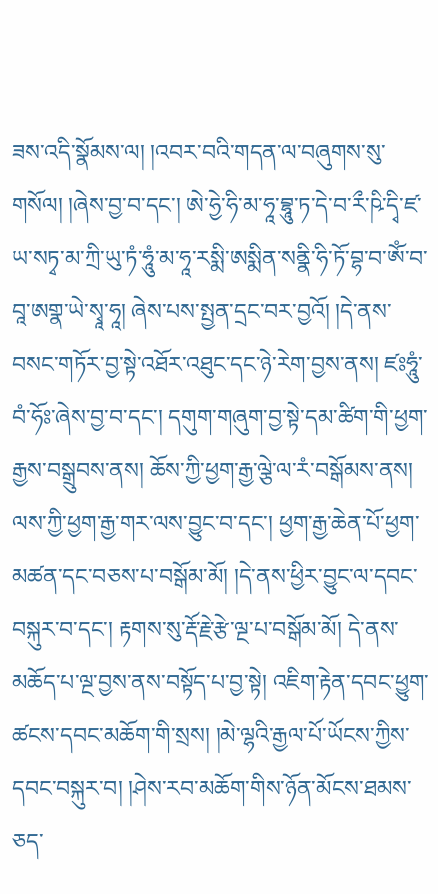ཟས་འདི་སྣོམས་ལ། །འབར་བའི་གདན་ལ་བཞུགས་སུ་གསོལ། །ཞེས་བྱ་བ་དང་། ཨེ་ཧྱེ་ཧི་མ་ཧཱ་བྷཱུ་ཏ་དེ་བ་རྀ་ཥི་དྭི་ཛ་ཡ་སཏྭ་མ་ཀྲི་ཡུ་ཏཾ་ཧཱུཾ་མ་ཧཱ་རསྨི་ཨསྨིན་སནྣི་ཧི་ཏོ་བྷ་བ་ཨོཾ་བ་བཱ་ཨགྣ་ཡེ་སྭཱ་ཧཱ། ཞེས་པས་སྤྱན་དྲང་བར་བྱའོ། །དེ་ནས་བསང་གཏོར་བྱ་སྟེ་འཐོར་འཐུང་དང་ཉེ་རེག་བྱས་ནས། ཛཿཧཱུཾ་བཾ་ཧོཿ་ཞེས་བྱ་བ་དང་། དགུག་གཞུག་བྱ་སྟེ་དམ་ཚིག་གི་ཕྱག་རྒྱས་བསྒྲུབས་ནས། ཆོས་ཀྱི་ཕྱག་རྒྱ་ལྕེ་ལ་རཾ་བསྒོམས་ནས། ལས་ཀྱི་ཕྱག་རྒྱ་གར་ལས་བྱུང་བ་དང་། ཕྱག་རྒྱ་ཆེན་པོ་ཕྱག་མཚན་དང་བཅས་པ་བསྒོམ་མོ། །དེ་ནས་ཕྱིར་བྱུང་ལ་དབང་བསྐུར་བ་དང་། རྟགས་སུ་རྡོ་རྗེ་རྩེ་ལྔ་པ་བསྒོམ་མོ། དེ་ནས་མཆོད་པ་ལྔ་བྱས་ནས་བསྟོད་པ་བྱ་སྟེ། འཇིག་རྟེན་དབང་ཕྱུག་ཚངས་དབང་མཆོག་གི་སྲས། །མེ་ལྷའི་རྒྱལ་པོ་ཡོངས་ཀྱིས་དབང་བསྐུར་བ། །ཤེས་རབ་མཆོག་གིས་ཉོན་མོངས་ཐམས་ཅད་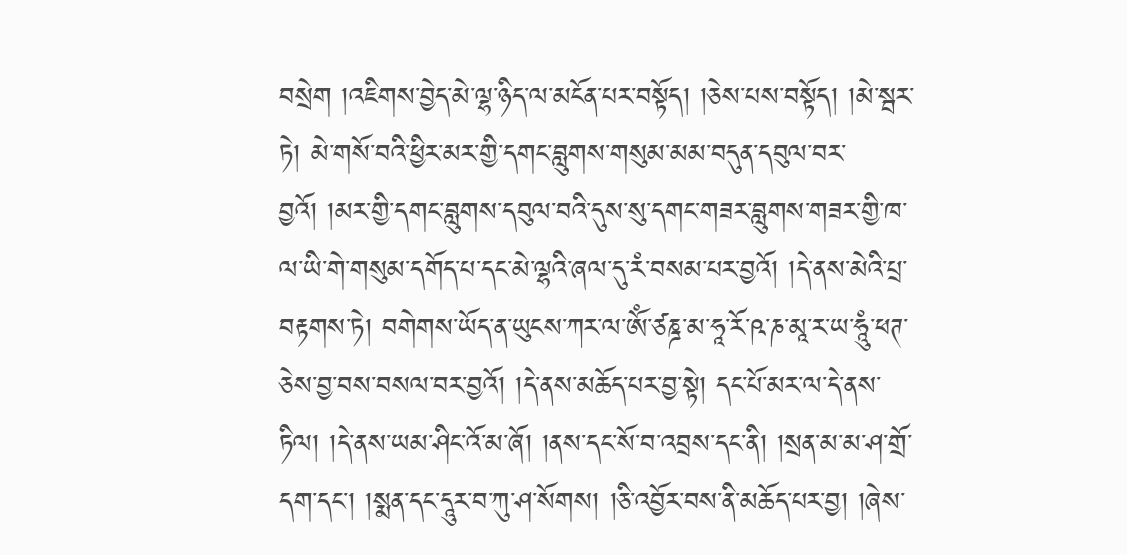བསྲེག །འཇིགས་བྱེད་མེ་ལྷ་ཉིད་ལ་མངོན་པར་བསྟོད། །ཅེས་པས་བསྟོད། །མེ་སྦར་ཏེ། མེ་གསོ་བའི་ཕྱིར་མར་གྱི་དགང་བླུགས་གསུམ་མམ་བདུན་དབུལ་བར་བྱའོ། །མར་གྱི་དགང་བླུགས་དབུལ་བའི་དུས་སུ་དགང་གཟར་བླུགས་གཟར་གྱི་ཁ་ལ་ཡི་གེ་གསུམ་དགོད་པ་དང་མེ་ལྷའི་ཞལ་དུ་རཾ་བསམ་པར་བྱའོ། །དེ་ནས་མེའི་པྲ་བརྟགས་ཏེ། བགེགས་ཡོད་ན་ཡུངས་ཀར་ལ་ཨོཾ་ཙཎྜ་མ་ཧཱ་རོ་ཥ་ཎ་མཱ་ར་ཡ་ཧཱུཾ་ཕཊ་ཅེས་བྱ་བས་བསལ་བར་བྱའོ། །དེ་ནས་མཆོད་པར་བྱ་སྟེ། དང་པོ་མར་ལ་དེ་ནས་ཏིལ། །དེ་ནས་ཡམ་ཤིང་འོ་མ་ཞོ། །ནས་དང་སོ་བ་འབྲས་དང་ནི། །སྲན་མ་མ་ཤ་གྲོ་དག་དང་། །སྨན་དང་དཱུར་བ་ཀུ་ཤ་སོགས། །ཅི་འབྱོར་བས་ནི་མཆོད་པར་བྱ། །ཞེས་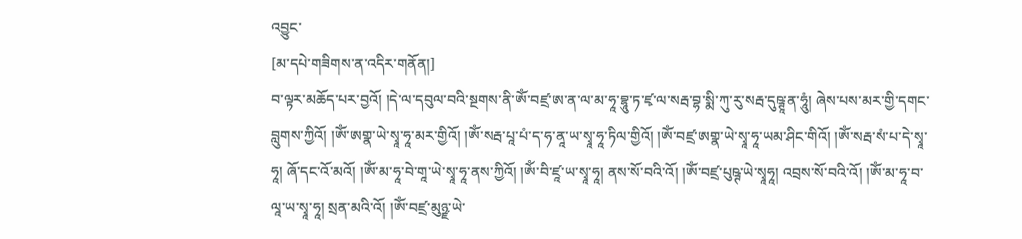འབྱུང་
[མ་དཔེ་གཟིགས་ན་འདིར་གནོན།]
བ་ལྟར་མཆོད་པར་བྱའོ། །དེ་ལ་དབུལ་བའི་སྔགས་ནི་ཨོཾ་བཛྲ་ཨ་ན་ལ་མ་ཧཱ་བྷཱུ་ཏ་ཛྭ་ལ་སརྦ་བྷ་སྨི་ཀུ་རུ་སརྦ་དུཥྚཱ་ན་ཧཱུཾ། ཞེས་པས་མར་གྱི་དགང་བླུགས་ཀྱིའོ། །ཨོཾ་ཨགྣ་ཡེ་སྭཱ་ཧཱ་མར་གྱིའོ། །ཨོཾ་སརྦ་པཱ་པཾ་ད་ཧ་ནཱ་ཡ་སྭཱ་ཧཱ་ཏིལ་གྱིའོ། །ཨོཾ་བཛྲ་ཨགྣ་ཡེ་སྭཱ་ཧཱ་ཡམ་ཤིང་གིའོ། །ཨོཾ་སརྦ་སཾ་པ་དེ་སྭཱ་ཧཱ། ཞོ་དང་འོ་མའོ། །ཨོཾ་མ་ཧཱ་བེ་གཱ་ཡེ་སྭཱ་ཧཱ་ནས་ཀྱིའོ། །ཨོཾ་བི་ཛཱ་ཡ་སྭཱ་ཧཱ། ནས་སོ་བའི་འོ། །ཨོཾ་བཛྲ་པུཥྚ་ཡེ་སྭཱཧཱ། འབྲས་སོ་བའི་འོ། །ཨོཾ་མ་ཧཱ་བ་ལཱ་ཡ་སྭཱ་ཧཱ། སྲན་མའི་འོ། །ཨོཾ་བཛྲ་མུཉྫ་ཡེ་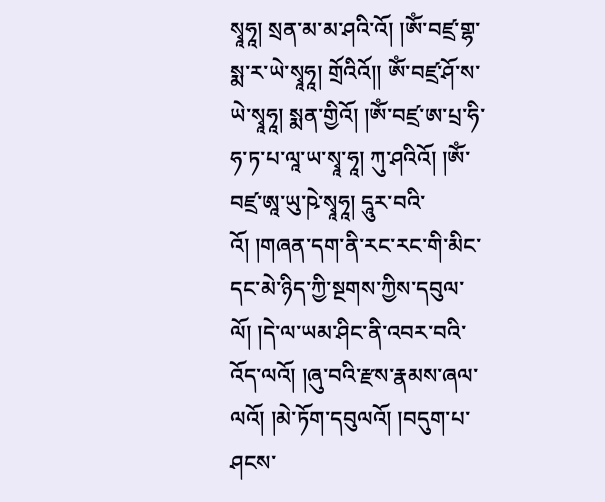སྭཱཧཱ། སྲན་མ་མ་ཤའི་འོ། །ཨོཾ་བཛྲ་གྷ་སྨ་ར་ཡེ་སྭཱཧཱ། གྲོའིའོ།། ཨོཾ་བཛྲ་ཤོ་ས་ཡེ་སྭཱཧཱ། སྨན་གྱིའོ། །ཨོཾ་བཛྲ་ཨ་པྲ་ཧི་ཧ་ཏ་པ་ལཱ་ཡ་སྭཱ་ཧཱ། ཀུ་ཤའིའོ། །ཨོཾ་བཛྲ་ཨཱ་ཡུ་ཥེ་སྭཱཧཱ། དཱུར་བའི་འོ། །གཞན་དག་ནི་རང་རང་གི་མིང་དང་མེ་ཉིད་ཀྱི་སྔགས་ཀྱིས་དབུལ་ལོ། །དེ་ལ་ཡམ་ཤིང་ནི་འབར་བའི་འོད་ལའོ། །ཞུ་བའི་རྫས་རྣམས་ཞལ་ལའོ། །མེ་ཏོག་དབུལའོ། །བདུག་པ་ཤངས་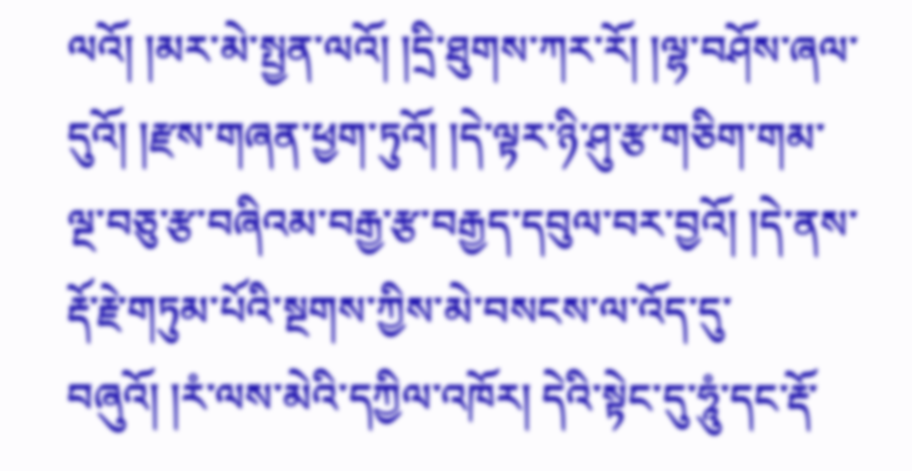ལའོ། །མར་མེ་སྤྱན་ལའོ། །དྲི་ཐུགས་ཀར་རོ། །ལྷ་བཤོས་ཞལ་དུའོ། །རྫས་གཞན་ཕྱག་ཏུའོ། །དེ་ལྟར་ཉི་ཤུ་རྩ་གཅིག་གམ་ལྔ་བཅུ་རྩ་བཞིའམ་བརྒྱ་རྩ་བརྒྱད་དབུལ་བར་བྱའོ། །དེ་ནས་རྡོ་རྗེ་གཏུམ་པོའི་སྔགས་ཀྱིས་མེ་བསངས་ལ་འོད་དུ་བཞུའོ། །རཾ་ལས་མེའི་དཀྱིལ་འཁོར། དེའི་སྟེང་དུ་ཧཱུཾ་དང་རྡོ་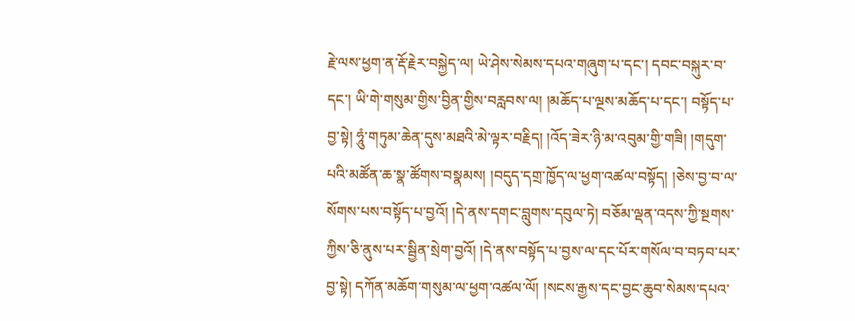རྗེ་ལས་ཕྱག་ན་རྡོ་རྗེར་བསྐྱེད་ལ། ཡེ་ཤེས་སེམས་དཔའ་གཞུག་པ་དང་། དབང་བསྐུར་བ་དང་། ཡི་གེ་གསུམ་གྱིས་བྱིན་གྱིས་བརླབས་ལ། །མཆོད་པ་ལྔས་མཆོད་པ་དང་། བསྟོད་པ་བྱ་སྟེ། ཧཱུཾ་གཏུམ་ཆེན་དུས་མཐའི་མེ་ལྟར་བརྗིད། །འོད་ཟེར་ཉི་མ་འབུམ་གྱི་གཟི། །གདུག་པའི་མཚོན་ཆ་སྣ་ཚོགས་བསྣམས། །བདུད་དགྲ་ཁྱོད་ལ་ཕྱག་འཚལ་བསྟོད། །ཅེས་བྱ་བ་ལ་སོགས་པས་བསྟོད་པ་བྱའོ། །དེ་ནས་དགང་བླུགས་དབུལ་ཏེ། བཅོམ་ལྡན་འདས་ཀྱི་སྔགས་ཀྱིས་ཅི་ནུས་པར་སྦྱིན་སྲེག་བྱའོ། །དེ་ནས་བསྟོད་པ་བྱས་ལ་དང་པོར་གསོལ་བ་བཏབ་པར་བྱ་སྟེ། དཀོན་མཆོག་གསུམ་ལ་ཕྱག་འཚལ་ལོ། །སངས་རྒྱས་དང་བྱང་ཆུབ་སེམས་དཔའ་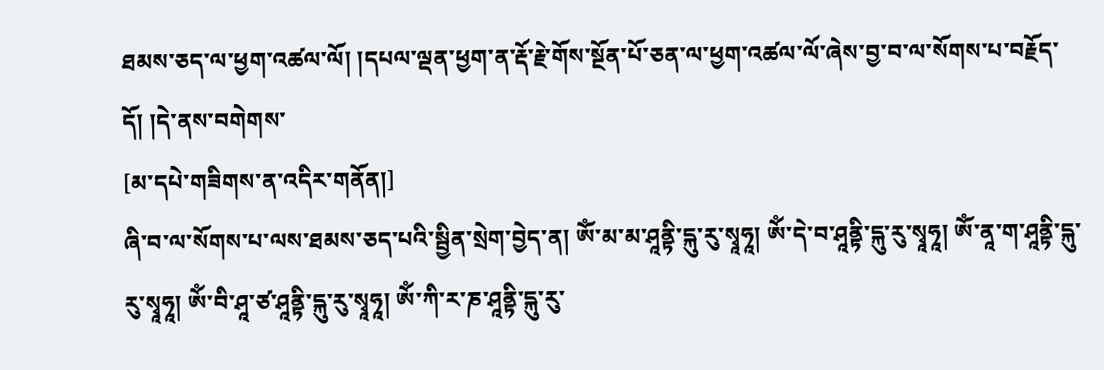ཐམས་ཅད་ལ་ཕྱག་འཚལ་ལོ། །དཔལ་ལྡན་ཕྱག་ན་རྡོ་རྗེ་གོས་སྔོན་པོ་ཅན་ལ་ཕྱག་འཚལ་ལོ་ཞེས་བྱ་བ་ལ་སོགས་པ་བརྗོད་དོ། །དེ་ནས་བགེགས་
[མ་དཔེ་གཟིགས་ན་འདིར་གནོན།]
ཞི་བ་ལ་སོགས་པ་ལས་ཐམས་ཅད་པའི་སྦྱིན་སྲེག་བྱེད་ན། ཨོཾ་མ་མ་ཤཱནྟི་དྐུ་རུ་སྭཱཧཱ། ཨོཾ་དེ་བ་ཤཱནྟི་དྐུ་རུ་སྭཱཧཱ། ཨོཾ་ནཱ་ག་ཤཱནྟི་དྐུ་རུ་སྭཱཧཱ། ཨོཾ་བི་ཤཱ་ཙ་ཤཱནྟི་དྐུ་རུ་སྭཱཧཱ། ཨོཾ་ཀི་ར་ཎ་ཤཱནྟི་དྐུ་རུ་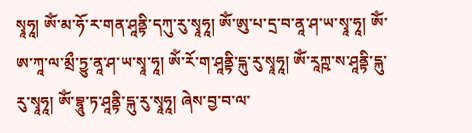སྭཱཧཱ། ཨོཾ་མ་ཧོ་ར་གན་ཤཱནྟི་དཀུ་རུ་སྭཱཧཱ། ཨོཾ་ཨུ་པ་དྲ་བ་ནཱ་ཤ་ཡ་སྭཱ་ཧཱ། ཨོཾ་ཨ་ཀཱ་ལ་མྲྀ་ཏྱུ་ནཱ་ཤ་ཡ་སྭཱ་ཧཱ། ཨོཾ་རོ་ག་ཤཱནྟི་དྐུ་རུ་སྭཱཧཱ། ཨོཾ་རཱཀྵ་ས་ཤཱནྟི་དྐུ་རུ་སྭཱཧཱ། ཨོཾ་བྷཱུ་ཏ་ཤཱནྟི་དྐུ་རུ་སྭཱཧཱ། ཞེས་བྱ་བ་ལ་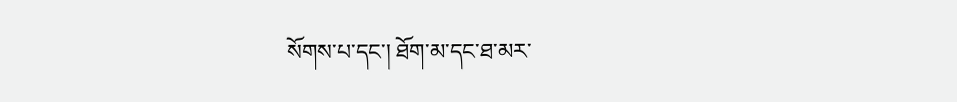སོགས་པ་དང་། ཐོག་མ་དང་ཐ་མར་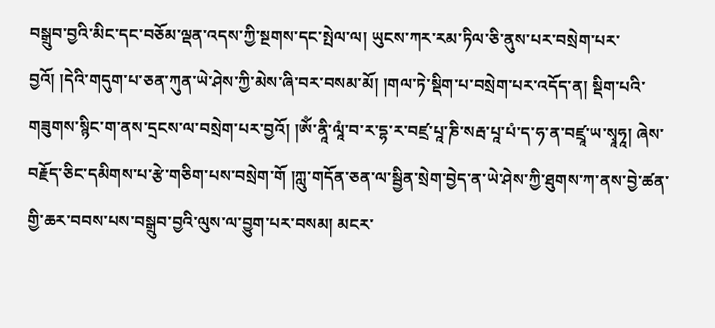བསྒྲུབ་བྱའི་མིང་དང་བཅོམ་ལྡན་འདས་ཀྱི་སྔགས་དང་སྤེལ་ལ། ཡུངས་ཀར་རམ་ཏིལ་ཅི་ནུས་པར་བསྲེག་པར་བྱའོ། །དེའི་གདུག་པ་ཅན་ཀུན་ཡེ་ཤེས་ཀྱི་མེས་ཞི་བར་བསམ་མོ། །གལ་ཏེ་སྡིག་པ་བསྲེག་པར་འདོད་ན། སྡིག་པའི་གཟུགས་སྙིང་ག་ནས་དྲངས་ལ་བསྲེག་པར་བྱའོ། །ཨོཾ་ནཱི་ལཱཾ་བ་ར་དྷ་ར་བཛྲ་པཱ་ཎི་སརྦ་པཱ་པཾ་ད་ཧ་ན་བཛྲཱ་ཡ་སྭཱཧཱ། ཞེས་བརྗོད་ཅིང་དམིགས་པ་རྩེ་གཅིག་པས་བསྲེག་གོ །ཀླུ་གདོན་ཅན་ལ་སྦྱིན་སྲེག་བྱེད་ན་ཡེ་ཤེས་ཀྱི་ཐུགས་ཀ་ནས་བྱེ་ཚན་གྱི་ཆར་བབས་པས་བསྒྲུབ་བྱའི་ལུས་ལ་བྱུག་པར་བསམ། མངར་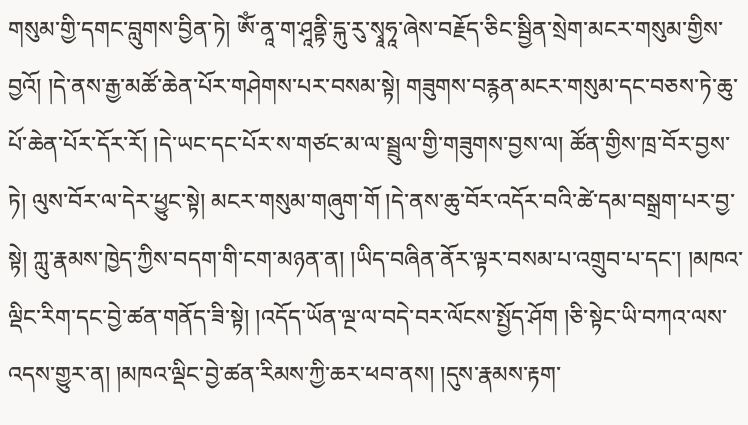གསུམ་གྱི་དགང་བླུགས་བྱིན་ཏེ། ཨོཾ་ནཱ་ག་ཤཱནྟི་དྐུ་རུ་སྭཱཧཱ་ཞེས་བརྗོད་ཅིང་སྦྱིན་སྲེག་མངར་གསུམ་གྱིས་བྱའོ། །དེ་ནས་རྒྱ་མཚོ་ཆེན་པོར་གཤེགས་པར་བསམ་སྟེ། གཟུགས་བརྙན་མངར་གསུམ་དང་བཅས་ཏེ་ཆུ་པོ་ཆེན་པོར་དོར་རོ། །དེ་ཡང་དང་པོར་ས་གཙང་མ་ལ་སྦྲུལ་གྱི་གཟུགས་བྱས་ལ། ཚོན་གྱིས་ཁྲ་བོར་བྱས་ཏེ། ལུས་བོར་ལ་དེར་ཕྱུང་སྟེ། མངར་གསུམ་གཞུག་གོ །དེ་ནས་ཆུ་བོར་འདོར་བའི་ཚེ་དམ་བསྒྲག་པར་བྱ་སྟེ། ཀླུ་རྣམས་ཁྱེད་ཀྱིས་བདག་གི་ངག་མཉན་ན། །ཡིད་བཞིན་ནོར་ལྟར་བསམ་པ་འགྲུབ་པ་དང་། །མཁའ་ལྡིང་རིག་དང་བྱེ་ཚན་གནོད་ཟི་སྟེ། །འདོད་ཡོན་ལྔ་ལ་བདེ་བར་ལོངས་སྤྱོད་ཤོག །ཅི་སྟེང་ཡི་བཀའ་ལས་འདས་གྱུར་ན། །མཁའ་ལྡིང་བྱེ་ཚན་རིམས་ཀྱི་ཆར་ཕབ་ནས། །དུས་རྣམས་རྟག་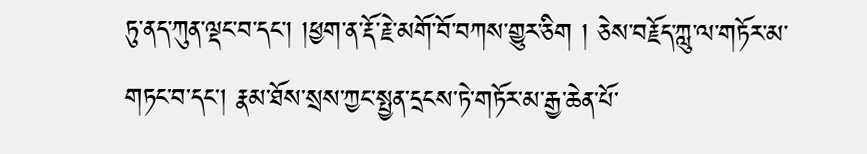ཏུ་ནད་ཀུན་ལྡང་བ་དང་། །ཕྱག་ན་རྡོ་རྗེ་མགོ་བོ་བཀས་གྱུར་ཅིག ། ཅེས་བརྗོད་ཀླུ་ལ་གཏོར་མ་གཏང་བ་དང་། རྣམ་ཐོས་སྲས་ཀྱང་སྤྱན་དྲངས་ཏེ་གཏོར་མ་རྒྱ་ཆེན་པོ་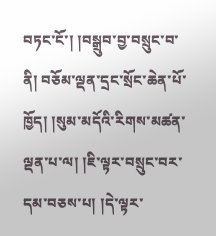བཏང་ངོ་། །བསྒྲུབ་བྱ་བསྲུང་བ་ནི། བཅོམ་ལྡན་དྲང་སྲོང་ཆེན་པོ་ཁྱོད། །སུམ་མདོའི་རིགས་མཚན་ལྡན་པ་ལ། །ཇི་ལྟར་བསྲུང་བར་དམ་བཅས་པ། །དེ་ལྟར་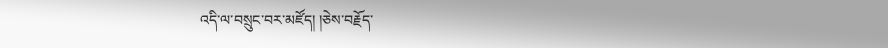འདི་ལ་བསྲུང་བར་མཛོད། །ཅེས་བརྗོད་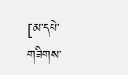[མ་དཔེ་གཟིགས་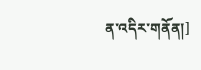ན་འདིར་གནོན།]